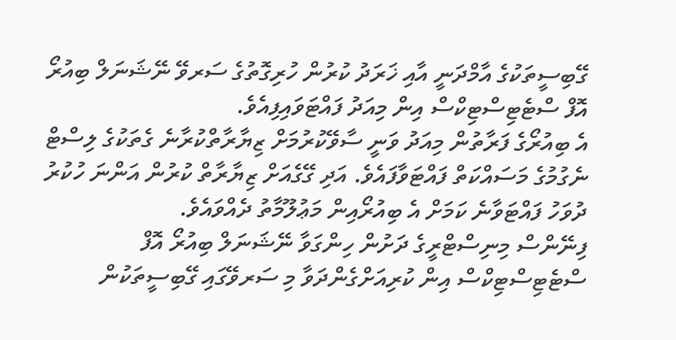ގޭބިސީތަކުގެ އާމްދަނީ އާއި ޚަރަދު ކުރުން ހުރިގޮތުގެ ސަރވޭ ނޭޝަނަލް ބިއުރޯ އޮފް ސްޓެޓިސްޓިކްސް އިން މިއަދު ފައްޓަވައިފިއެވެ.
އެ ބިއުރޯގެ ފަރާތުން މިއަދު ވަނީ ސާވޭކުރުމަށް ޒިޔާރާތްކުރާނެ ގެތަކުގެ ލިސްޓް ނެގުމުގެ މަސައްކަތް ފައްޓަވާފައެވެ. އަދި ގޭގެއަށް ޒިޔާރާތް ކުރުން އަންނަ ހުކުރު ދުވަހު ފައްޓަވާނެ ކަމަށް އެ ބިއުރޯއިން މަޢުލޫމާތު ދެއްވައެވެ.
ފިނޭންސް މިނިސްޓްރީގެ ދަށުން ހިންގަވާ ނޭޝަނަލް ބިއުރޯ އޮފް ސްޓެޓިސްޓިކްސް އިން ކުރިއަށްގެންދަވާ މި ސަރވޭގައި ގޭބިސީތަކުން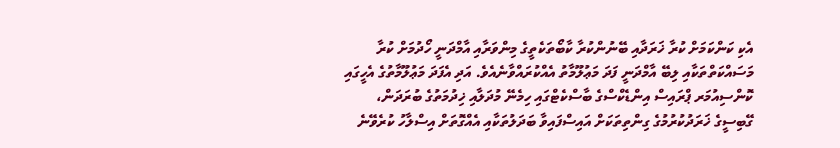އެކި ކަންކަމަށް ކުރާ ޚަރަދާއި ބޭނުންކުރާ ކާބޯތަކެތީގެ މިންވަރާއި އާމްދަނީ ހޯދުމަށް ކުރާ މަސައްކަތްތަކާއި ލިބޭ އާމްދަނީ ފަދަ މަޢުލޫމާތު އެއްކުރައްވާނެއެވެ. އަދި އެފަދަ މަޢުލޫމާތުގެ އެހީގައި ކޮންސިއުމަރ ޕްރައިސް އިންޑެކްސްގެ ބާސްކެޓްގައި ހިމެނޭ މުދަލާއި ޚިދުމަތުގެ ބުރަދަން، ގޭބިސީގެ ޚަރަދުކުރުމުގެ ގިންތިތަކަށް އައިސްފައިވާ ބަދަލުތަކާއި އެއްގޮތަށް އިސްލާހު ކުރެވޭނެ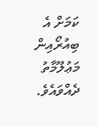ކަމަށް އެ ބިއުރޯއިން މަޢުލޫމާތު ދެއްވައެވެ.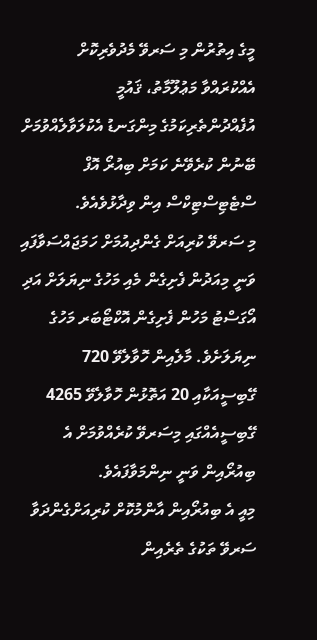މީގެ އިތުރުން މި ސަރވޭ މެދުވެރިކޮށް އެއްކުރައްވާ މަޢުލޫމާތު، ޤައުމީ އުފެއްދުންތެރިކަމުގެ މިންގަނޑު އެކުލަވާލެއްވުމަށް ބޭނުން ކުރެވޭނެ ކަމަށް ބިއުރޯ އޮފް ސްޓެޓިސްޓިކްސް އިން ވިދާޅުވެއެވެ.
މި ސަރވޭ ކުރިއަށް ގެންދިއުމަށް ހަމަޖައްސަވާފައި ވަނީ މިއަދުން ފެށިގެން މެއި މަހުގެ ނިޔަލަށް އަދި އޯގަސްޓު މަހުން ފެށިގެން އޮކްޓޯބަރ މަހުގެ ނިޔަލަށެވެ. މާލެއިން ހޮވާލެވޭ 720 ގޭބިސީއަކާއި 20 އަތޮޅުން ހޮވާލެވޭ 4265 ގޭބިސީއެއްގައި މިސަރވޭ ކުރެއްވުމަށް އެ ބިއުރޯއިން ވަނީ ނިންމަވާފައެވެ.
މިއީ އެ ބިއުރޯއިން އާންމުކޮށް ކުރިއަށްގެންދަވާ ސަރވޭ ތަކުގެ ތެރެއިން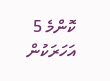ކޮންމެ 5 އަހަރަކުން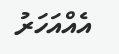އެއްއަހަރު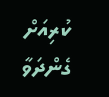ކުރިއަށް ގެންދަވާ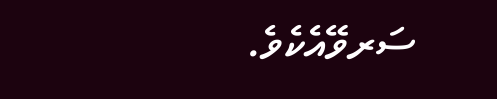ސަރވޭއެކެވެ.